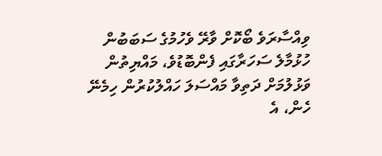ވިއްސާރަވެ ބޯކޮށް ވާރޭ ވެހުމުގެ ސަބަބުން ހުޅުމާލެ ސަހަރާގައި ފެންބޮޑުވެ، މައްޔިތުން ވަޅުލުމަށް ދަތިވާ މައްސަލަ ހައްލުކުރުން ހިމެނޭ ހެން، އެ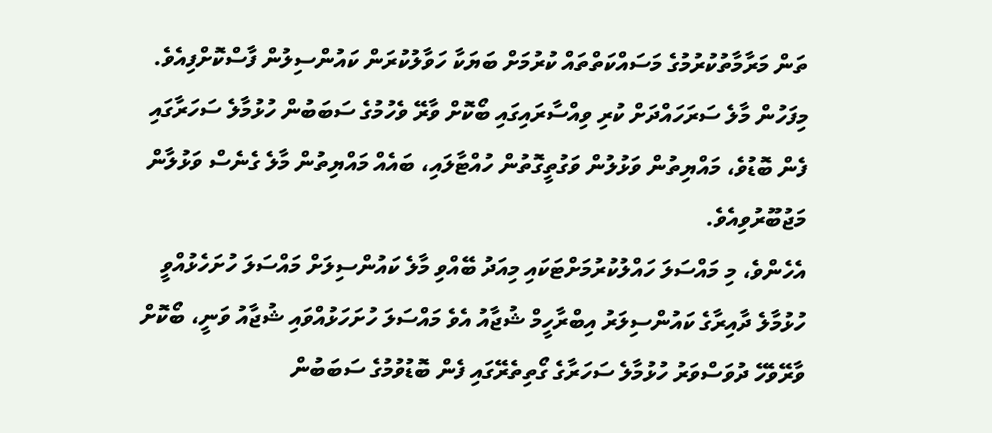ތަން މަރާމާތުކުރުމުގެ މަސައްކަތްތައް ކުރުމަށް ބަޔަކާ ހަވާލުކުރަން ކައުންސިލުން ފާސްކޮށްފިއެވެ.
މިފަހުން މާލެ ސަރަހައްދަށް ކުރި ވިއްސާރައިގައި ބޯކޮށް ވާރޭ ވެހުމުގެ ސަބަބުން ހުޅުމާލެ ސަހަރާގައި ފެން ބޮޑުވެ، މައްޔިތުން ވަޅުލުން ވަގުތީގޮތުން ހުއްޓާލައި، ބައެއް މައްޔިތުން މާލެ ގެނެސް ވަޅުލާން މަޖުބޫރުވިއެވެ.
އެހެންވެ، މި މައްސަލަ ހައްލުކުރުމަށްޓަކައި މިއަދު ބޭއްވި މާލެ ކައުންސިލަށް މައްސަލަ ހުށަހެޅުއްވީ ހުޅުމާލެ ދާއިރާގެ ކައުންސިލަރު އިބްރާހީމް ޝުޖާއު އެވެ މައްސަލަ ހުށަހަޅުއްވައި ޝުޖާއު ވަނީ، ބޯކޮށް ވާރޭވެހޭ ދުވަސްވަރު ހުޅުމާލެ ސަހަރާގެ ގޯތިތެރޭގައި ފެން ބޮޑުވުމުގެ ސަބަބުން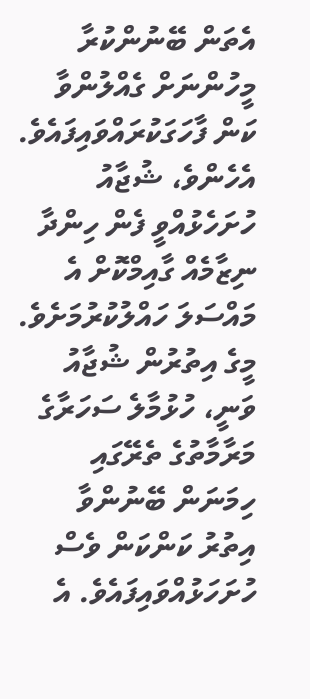އެތަން ބޭނުންކުރާ މީހުންނަށް ގެއްލުންވާ ކަން ފާހަގަކުރައްވައިފައެވެ. އެހެންވެ، ޝުޖާއު ހުށަހެޅުއްވީ ފެން ހިންދާ ނިޒާމެއް ގާއިމްކޮށް އެ މައްސަލަ ހައްލުކުރުމަށެވެ.
މީގެ އިތުރުން ޝުޖާއު ވަނީ، ހުޅުމާލެ ސަހަރާގެ މަރާމާތުގެ ތެރޭގައި ހިމަނަން ބޭނުންވާ އިތުރު ކަންކަން ވެސް ހުށަހަޅުއްވައިފައެވެ. އެ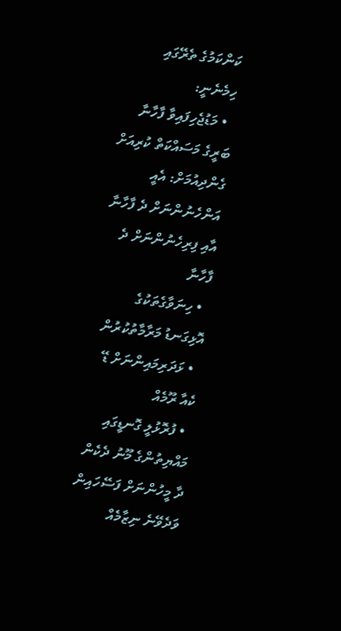ކަންކަމުގެ ތެރޭގައި ހިމެނެނީ:
  • މަޑުޖެހިފައިވާ ފާހާނާ ބަރީގެ މަސައްކަތް ކުރިއަށް ގެންދިއުމަށް: އެއީ އަންހެނުންނަށް ދެ ފާހާނާ އާއި ފިރިހެނުންނަށް ދެ ފާހާނާ
  • ހިނަވާގެތަކުގެ އޮޅިގަނޑު މަރާމާތުކުރުން
  • ޅަދަރިމައިންނަށް ޑޭ ކެއާ ރޫމެއް
  • ފުރޮޅުލީ ގޮނޑީގައި މައްޔިތުންގެ މޫނު ދެކެން ދާ މީހުންނަށް ފަސޭހައިން ވަދެވޭނެ ނިޒާމެއް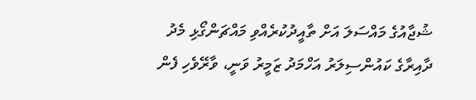ޝުޖާއުގެ މައްސަލަ އަށް ތާއީދުކުރެއްވި މައްޗަންގޯޅި މެދު ދާއިރާގެ ކައުންސިލަރު އަހްމަދު ޒަމީރު ވަނީ، ވާރޭވެހި ފެން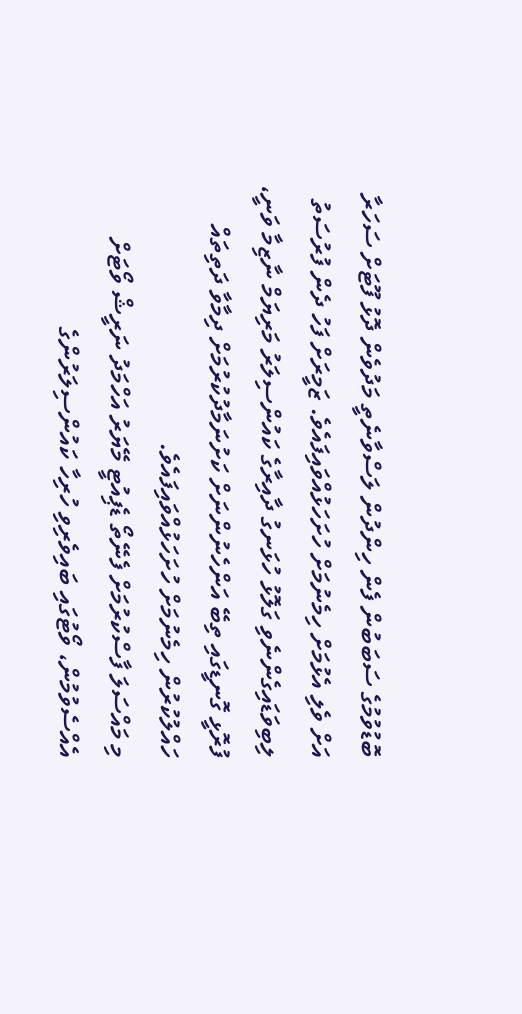ބޮޑުވުމުގެ ސަބަބުން ފެން ހިންދުން ލަސްވާނެތީ މަދުވެން ދޮޅު ފޫޓަށް ސަހަރާ އަށް ވެލި އެޅުމަށް ހިމެނުމަށް ހުށަހަޅުއްވައިފައެވެ. ޒަމީރަށް ފަހު ދެން ފުރުސަތު ލިބިވަޑައިގެންނެވި ގަލޮޅު ހުޅަނގު ދާއިރާގެ ކައުންސިލަރު މަރިޔަމް ނާޒިމާ ވަނީ، ފުރޮޅީ ގޮނޑީގައި ތިބޭ އަންހެނުންނަށް ކަށުނަމާދުކުރުމަށް ދިމާވާ ދަތިތައް ހައްލުކުރުން ހިމެނުމަށް ހުށަހަޅުއްވައިފައެވެ.
މި މައްސަލަ ފާސްކުރުމަށް ފެނޭތޯ ޑެޕިއުޓީ މޭޔަރު އަހްމަދު ނަރީޝް ވޯޓަށް އެއްސެވުމުން، ވޯޓުގައި ބައިވެރިވި ހުރިހާ ކައުންސިލަރުންގެ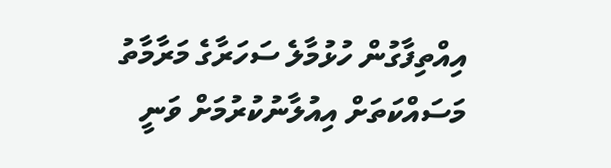އިއްތިފާގުން ހުޅުމާލެ ސަހަރާގެ މަރާމާތު މަސައްކަތަށް އިއުލާނުކުރުމަށް ވަނީ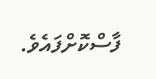ފާސްކޮށްފައެވެ.